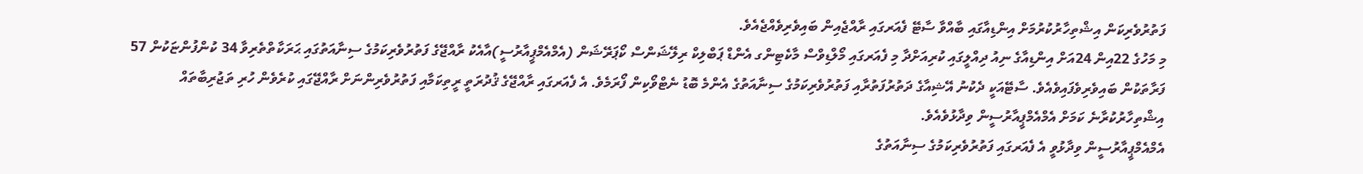ފަތުރުވެރިކަން އިޝްތިހާރުކުރުމަށް އިންޑިއާގައި ބާއްވާ ސާޓޭ ފެއަރގައި ރާއްޖެއިން ބައިވެރިވެއްޖެއެވެ.
މި މަހުގެ 22އިން 24އަށް އިންޑިއާގެ ނިއު ދިއްލީގައި ކުރިއަށްދާ މި ފެއަރގައި މޯލްޑިވްސް މާކެޓިންގ އެންޑް ޕަބްލިކް ރިލޭޝަންސް ކޯޕަރޭޝަން (އެމްއެމްޕީއާރުސީ)އާއެކު ރާއްޖޭގެ ފަތުރުވެރިކަމުގެ ސިނާއަތުގައި ޙަރަކާތްތެރިވާ 34 ކުންފުންޏަކުން 57 ފަރާތަކުން ބައިވެރިވެފައިވެއެވެ. ސާޓޭއަކީ ދެކުނު އޭޝިއާގެ ދަތުރުފަތުރާއި ފަތުރުވެރިކަމުގެ ސިނާއަތުގެ އެންމެ ބޮޑު ނެޓްވޯކިން ފޯރަމެވެ. އެ ފެއަރގައި ރާއްޖޭގެ ޤުދުރަތީ ރީތިކަމާއި ފަތުރުވެރިންނަށް ރާއްޖޭގައި ކުރެވެން ހުރި ތަޖުރިބާތައް އިޝްތިހާރުކުރާނެ ކަމަށް އެމްއެމްޕީއާރުސީން ވިދާޅުވެއެވެ.
އެމްއެމްޕީއާރުސީން ވިދާޅުވީ އެ ފެއަރގައި ފަތުރުވެރިކަމުގެ ސިނާއަތުގެ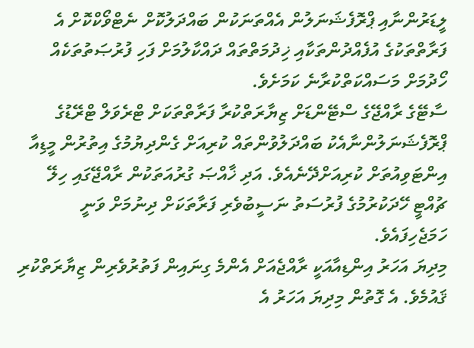ލީޑަރުންނާއި ޕްރޮފެޝަނަލުން އެއްތަނަކުން ބައްދަލުކޮށް ނެޓްވޯކްކޮށް އެ ފަރާތްތަކުގެ އުފެއްދުންތަކާއި ޚިދުމަތްތައް ދައްކާލުމަށް ފަހި ފުރުޞަތުތަކެއް ހޯދުމަށް މަސައްކަތްކުރާނެ ކަމަށެވެ.
ސާޓޭގެ ރާއްޖޭގެ ސްޓޭންޑަށް ޒިޔާރަތްކުރާ ފަރާތްތަކަށް ޓްރެވަލް ޓްރޭޑުގެ ޕްރޮފެޝަނަލުންނާއެކު ބައްދަލުވުންތައް ކުރިއަށް ގެންދިޔުމުގެ އިތުރުން މީޑިއާ އިންޓަވިއުތަށް ކުރިއަށްދޭނެއެވެ. އަދި ޚާއްޞަ ގުރުއަތަކުން ރާއްޖޭގައި ހިލޭ ޗުއްޓީ ހޭދަކުރުމުގެ ފުރުސަތު ނަސީބުވެރި ފަރާތަކަށް ދިނުމަށް ވަނީ ހަމަޖެހިފައެވެ.
މިދިޔަ އަހަރު އިންޑިއާއަކީ ރާއްޖެއަށް އެންމެ ގިނައިން ފަތުރުވެރިން ޒިޔާރަތްކުރި ޤައުމެވެ. އެ ގޮތުން މިދިޔަ އަހަރު އެ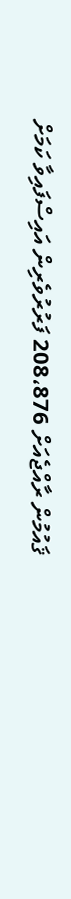ޤައުމުން ރާއްޖެއަށް 208،876 ފަރުރުވެރިން އައިސްފައިވާ ކަމަށް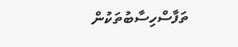ތަފާސްހިސާބުތަކުން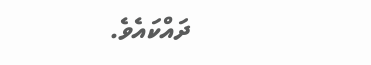ދައްކައެވެ.